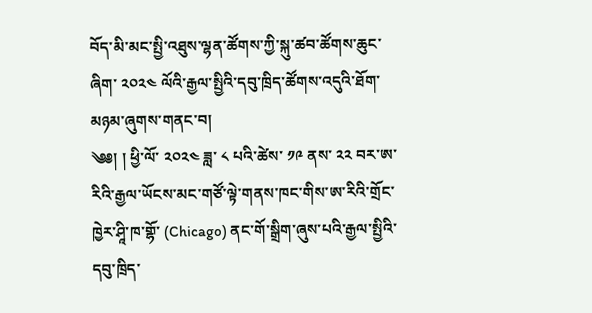བོད་མི་མང་སྤྱི་འཐུས་ལྷན་ཚོགས་ཀྱི་སྐུ་ཚབ་ཚོགས་ཆུང་ཞིག་ ༢༠༢༤ ལོའི་རྒྱལ་སྤྱིའི་དབུ་ཁྲིད་ཚོགས་འདུའི་ཐོག་མཉམ་ཞུགས་གནང་བ།
༄༅། ། ཕྱི་ལོ་ ༢༠༢༤ ཟླ་ ༨ པའི་ཚེས་ ༡༩ ནས་ ༢༢ བར་ཨ་རིའི་རྒྱལ་ཡོངས་མང་གཙོ་ལྟེ་གནས་ཁང་གིས་ཨ་རིའི་གྲོང་ཁྱེར་ཤཱི་ཁ་གྷོ་ (Chicago) ནང་གོ་སྒྲིག་ཞུས་པའི་རྒྱལ་སྤྱིའི་དབུ་ཁྲིད་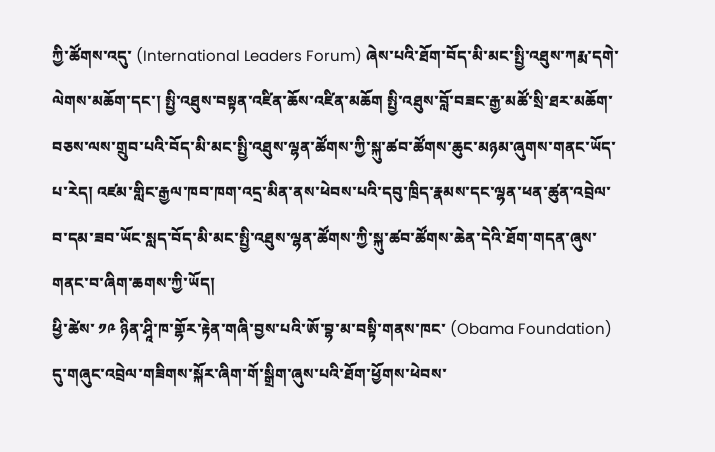ཀྱི་ཚོགས་འདུ་ (International Leaders Forum) ཞེས་པའི་ཐོག་བོད་མི་མང་སྤྱི་འཐུས་ཀརྨ་དགེ་ལེགས་མཆོག་དང་། སྤྱི་འཐུས་བསྟན་འཛིན་ཆོས་འཛིན་མཆོག སྤྱི་འཐུས་བློ་བཟང་རྒྱ་མཚོ་སྲི་ཐར་མཆོག་བཅས་ལས་གྲུབ་པའི་བོད་མི་མང་སྤྱི་འཐུས་ལྷན་ཚོགས་ཀྱི་སྐུ་ཚབ་ཚོགས་ཆུང་མཉམ་ཞུགས་གནང་ཡོད་པ་རེད། འཛམ་གླིང་རྒྱལ་ཁབ་ཁག་འདྲ་མིན་ནས་ཕེབས་པའི་དབུ་ཁྲིད་རྣམས་དང་ལྷན་ཕན་ཚུན་འབྲེལ་བ་དམ་ཟབ་ཡོང་སླད་བོད་མི་མང་སྤྱི་འཐུས་ལྷན་ཚོགས་ཀྱི་སྐུ་ཚབ་ཚོགས་ཆེན་དེའི་ཐོག་གདན་ཞུས་གནང་བ་ཞིག་ཆགས་ཀྱི་ཡོད།
ཕྱི་ཚེས་ ༡༩ ཉིན་ཤཱི་ཁ་གྷོར་རྟེན་གཞི་བྱས་པའི་ཨོ་བྷ་མ་བསྟི་གནས་ཁང་ (Obama Foundation) དུ་གཞུང་འབྲེལ་གཟིགས་སྐོར་ཞིག་གོ་སྒྲིག་ཞུས་པའི་ཐོག་ཕྱོགས་ཕེབས་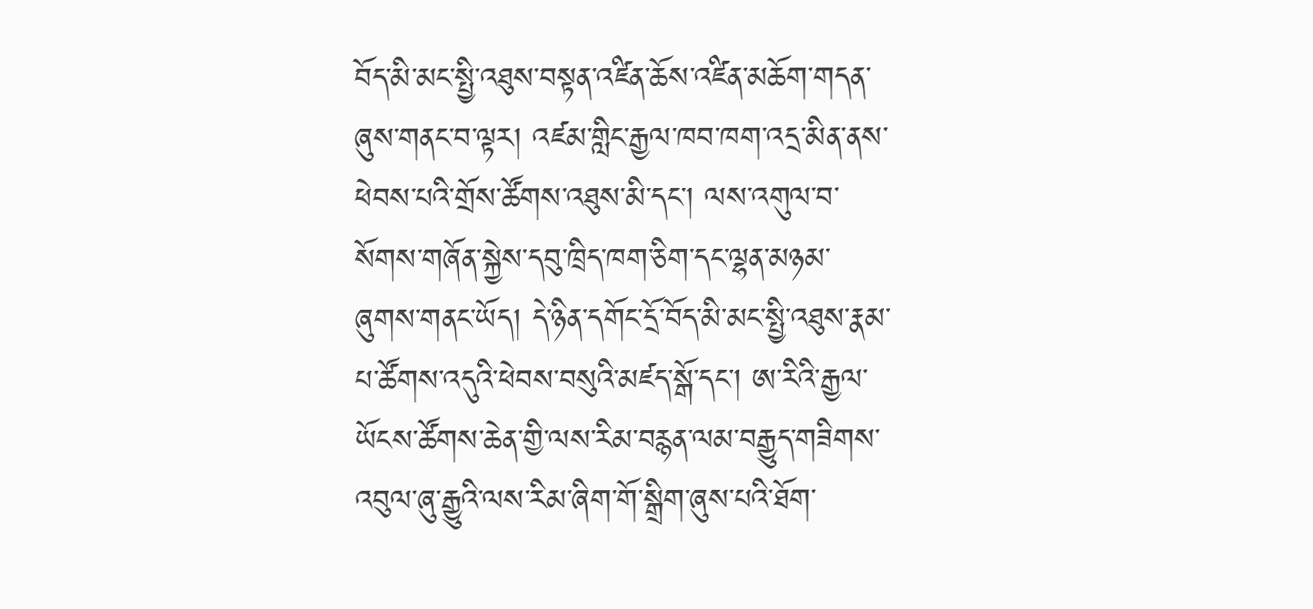བོད་མི་མང་སྤྱི་འཐུས་བསྟན་འཛིན་ཆོས་འཛིན་མཆོག་གདན་ཞུས་གནང་བ་ལྟར། འཛམ་གླིང་རྒྱལ་ཁབ་ཁག་འདྲ་མིན་ནས་ཕེབས་པའི་གྲོས་ཚོགས་འཐུས་མི་དང་། ལས་འགུལ་བ་སོགས་གཞོན་སྐྱེས་དབུ་ཁྲིད་ཁག་ཅིག་དང་ལྷན་མཉམ་ཞུགས་གནང་ཡོད། དེ་ཉིན་དགོང་དྲོ་བོད་མི་མང་སྤྱི་འཐུས་རྣམ་པ་ཚོགས་འདུའི་ཕེབས་བསུའི་མཛད་སྒོ་དང་། ཨ་རིའི་རྒྱལ་ཡོངས་ཚོགས་ཆེན་གྱི་ལས་རིམ་བརྙན་ལམ་བརྒྱུད་གཟིགས་འབུལ་ཞུ་རྒྱུའི་ལས་རིམ་ཞིག་གོ་སྒྲིག་ཞུས་པའི་ཐོག་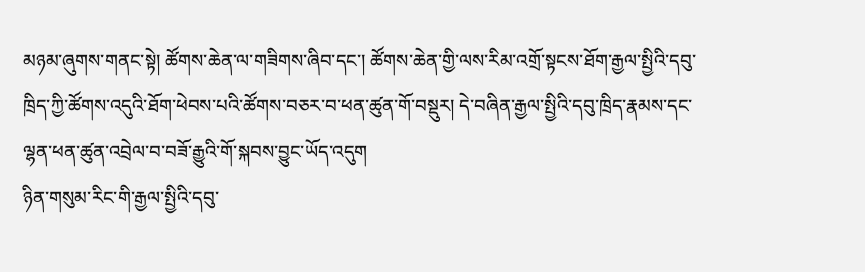མཉམ་ཞུགས་གནང་སྟེ། ཚོགས་ཆེན་ལ་གཟིགས་ཞིབ་དང་། ཚོགས་ཆེན་གྱི་ལས་རིམ་འགྲོ་སྟངས་ཐོག་རྒྱལ་སྤྱིའི་དབུ་ཁྲིད་ཀྱི་ཚོགས་འདུའི་ཐོག་ཕེབས་པའི་ཚོགས་བཅར་བ་ཕན་ཚུན་གོ་བསྡུར། དེ་བཞིན་རྒྱལ་སྤྱིའི་དབུ་ཁྲིད་རྣམས་དང་ལྷན་ཕན་ཚུན་འབྲེལ་བ་བཟོ་རྒྱུའི་གོ་སྐབས་བྱུང་ཡོད་འདུག
ཉིན་གསུམ་རིང་གི་རྒྱལ་སྤྱིའི་དབུ་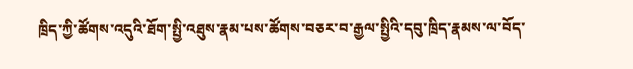ཁྲིད་ཀྱི་ཚོགས་འདུའི་ཐོག་སྤྱི་འཐུས་རྣམ་པས་ཚོགས་བཅར་བ་རྒྱལ་སྤྱིའི་དབུ་ཁྲིད་རྣམས་ལ་བོད་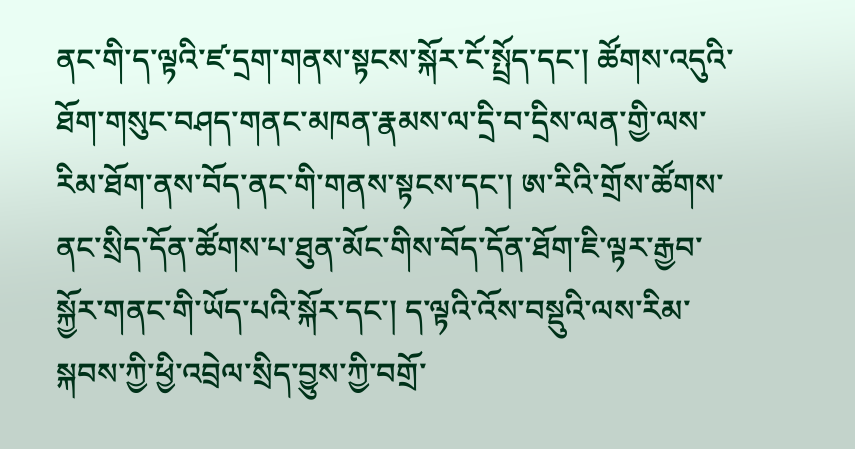ནང་གི་ད་ལྟའི་ཛ་དྲག་གནས་སྟངས་སྐོར་ངོ་སྤྲོད་དང་། ཚོགས་འདུའི་ཐོག་གསུང་བཤད་གནང་མཁན་རྣམས་ལ་དྲི་བ་དྲིས་ལན་གྱི་ལས་རིམ་ཐོག་ནས་བོད་ནང་གི་གནས་སྟངས་དང་། ཨ་རིའི་གྲོས་ཚོགས་ནང་སྲིད་དོན་ཚོགས་པ་ཐུན་མོང་གིས་བོད་དོན་ཐོག་ཇི་ལྟར་རྒྱབ་སྐྱོར་གནང་གི་ཡོད་པའི་སྐོར་དང་། ད་ལྟའི་འོས་བསྡུའི་ལས་རིམ་སྐབས་ཀྱི་ཕྱི་འབྲེལ་སྲིད་བྱུས་ཀྱི་བགྲོ་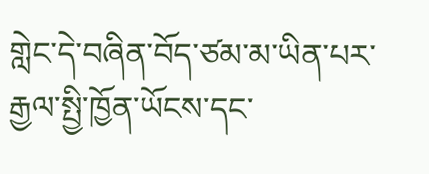གླེང་དེ་བཞིན་བོད་ཙམ་མ་ཡིན་པར་རྒྱལ་སྤྱི་ཁྱོན་ཡོངས་དང་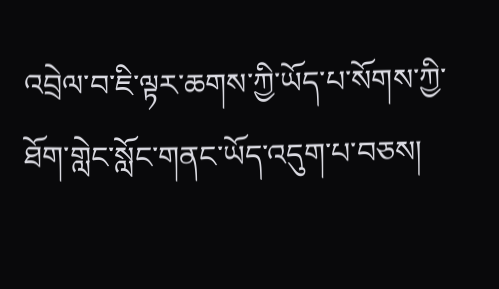འབྲེལ་བ་ཇི་ལྟར་ཆགས་ཀྱི་ཡོད་པ་སོགས་ཀྱི་ཐོག་གླེང་སློང་གནང་ཡོད་འདུག་པ་བཅས།